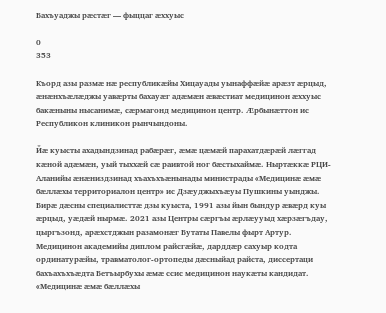Бахъуаджы рӕстӕг — фыццаг ӕххуыс

0
353

Къорд азы размӕ нӕ республикӕйы Хицауады уынаффӕйӕ арӕзт ӕрцыд, ӕнӕнхъӕлӕджы уавӕрты бахауӕг адӕмӕн ӕвӕстиат медицинон ӕххуыс бакӕныны нысанимӕ, сӕрмагонд медицинон центр. Ӕрбынӕттон ис Республикон клиникон рынчындоны.

Йӕ куысты ахадындзинад рабӕрӕг, ӕмӕ цӕмӕй парахатдӕрӕй лӕггад кӕной адӕмӕн, уый тыххӕй сӕ раивтой ног бӕстыхаймӕ. Ныртӕккӕ РЦИ-Аланийы ӕнӕниздзинад хъахъхъӕнынады министрады «Медицинӕ ӕмӕ бӕллӕхы территориалон центр» ис Дзӕуджыхъӕуы Пушкины уынджы. Бирӕ дӕсны специалисттӕ дзы куыста, 1991 азы йын бындур ӕвӕрд куы ӕрцыд, уӕдӕй нырмӕ. 2021 азы Центры сӕргъы ӕрлӕууыд хӕрзӕгъдау, цыргъзонд, арӕхстджын разамонӕг Бутаты Павелы фырт Артур. Медицинон академийы диплом райсгӕйӕ, дарддӕр сахуыр кодта ординатурӕйы, травматолог-ортопеды дӕсныйад райста, диссертаци бахъахъхъӕдта Бетъырбухы ӕмӕ ссис медицинон наукӕты кандидат. «Медицинӕ ӕмӕ бӕллӕхы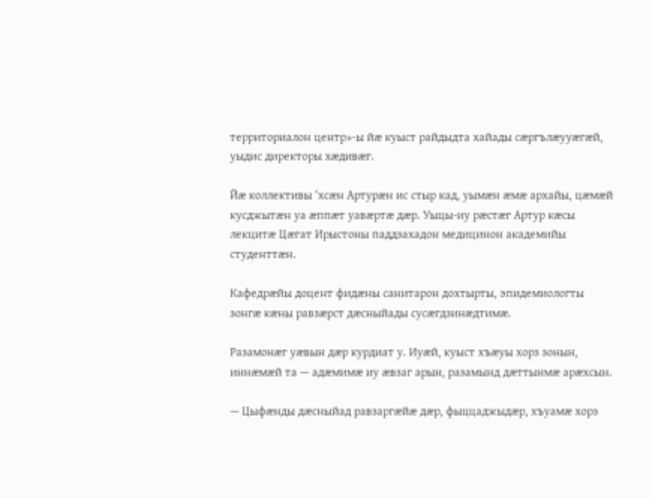территориалон центр»-ы йӕ куыст райдыдта хайады сӕргълӕууӕгӕй, уыдис директоры хӕдивӕг.

Йӕ коллективы ‘хсӕн Артурӕн ис стыр кад, уымӕн ӕмӕ архайы, цӕмӕй кусджытӕн уа ӕппӕт уавӕртӕ дӕр. Уыцы-иу рӕстӕг Артур кӕсы лекцитӕ Цӕгат Ирыстоны паддзахадон медицинон академийы студенттӕн.

Кафедрӕйы доцент фидӕны санитарон дохтырты, эпидемиологты зонгӕ кӕны равзӕрст дӕсныйады сусӕгдзинӕдтимӕ.

Разамонӕг уӕвын дӕр курдиат у. Иуӕй, куыст хъӕуы хорз зонын, иннӕмӕй та — адӕмимӕ иу ӕвзаг арын, разамынд дӕттынмӕ арӕхсын.

— Цыфӕнды дӕсныйад равзаргӕйӕ дӕр, фыццаджыдӕр, хъуамӕ хорз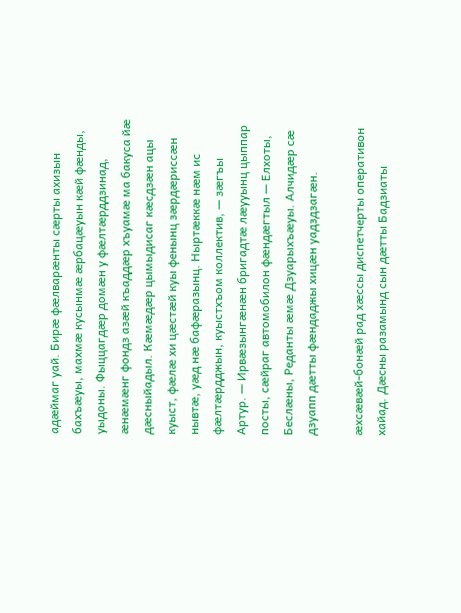адӕймаг уай. Бирӕ фӕлварӕнты сӕрты ахизын бахъӕуы, махмӕ кусынмӕ ӕрбацӕуын кӕй фӕнды, уыдоны. Фыццагдӕр домӕн у фӕлтӕрддзинад, ӕнӕмӕнг фондз азӕй къаддӕр хъуамӕ ма бакуса йӕ дӕсныйадыл. Кӕмӕдӕр цымыдисаг кӕсдзӕн ацы куыст, фӕлӕ хи цӕстӕй куы фенынц зӕрдӕриссӕн нывтӕ, уӕд нӕ бафӕразынц. Ныртӕккӕ нӕм ис фӕлтӕрдджын, куыстхъом коллектив, — зӕгъы Артур. — Ирвӕзынгӕнӕн бригадтӕ лӕууынц цыппар посты, сӕйраг автомобилон фӕндӕгтыл — Елхоты, Беслӕны, Реданты ӕмӕ Дзуарыхъӕуы. Алчидӕр сӕ дзуапп дӕтты фӕндаджы хицӕн уадздзагӕн.

ӕхсӕвӕй-бонӕй рад хӕссы диспетчерты оперативон хайад. Дӕсны разамынд сын дӕтты Бадзиаты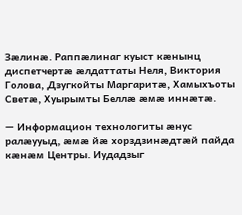Зӕлинӕ. Раппӕлинаг куыст кӕнынц диспетчертӕ ӕлдаттаты Неля, Виктория Голова, Дзугкойты Маргаритӕ, Хамыхъоты Светӕ, Хуырымты Беллӕ ӕмӕ иннӕтӕ.

— Информацион технологиты ӕнус ралӕууыд, ӕмӕ йӕ хорздзинӕдтӕй пайда кӕнӕм Центры. Иудадзыг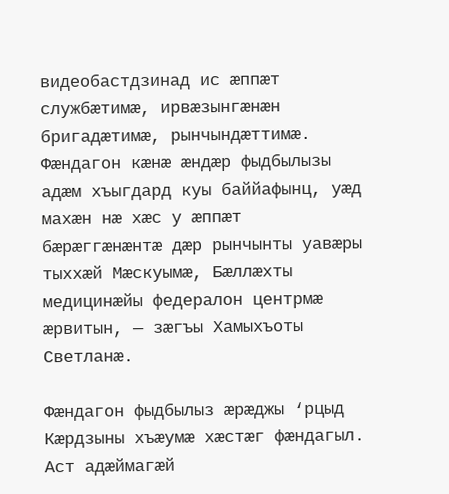видеобастдзинад ис ӕппӕт службӕтимӕ, ирвӕзынгӕнӕн бригадӕтимӕ, рынчындӕттимӕ. Фӕндагон кӕнӕ ӕндӕр фыдбылызы адӕм хъыгдард куы баййафынц, уӕд махӕн нӕ хӕс у ӕппӕт бӕрӕггӕнӕнтӕ дӕр рынчынты уавӕры тыххӕй Мӕскуымӕ, Бӕллӕхты медицинӕйы федералон центрмӕ ӕрвитын, — зӕгъы Хамыхъоты Светланӕ.

Фӕндагон фыдбылыз ӕрӕджы ‘рцыд Кӕрдзыны хъӕумӕ хӕстӕг фӕндагыл. Аст адӕймагӕй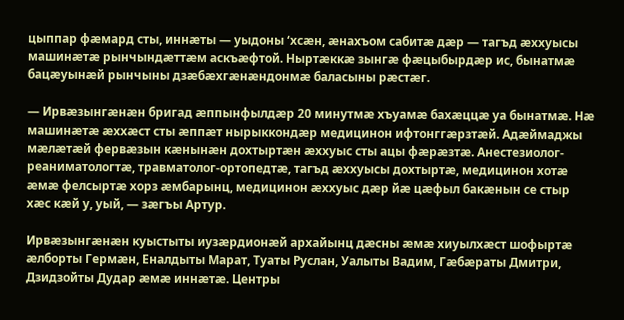цыппар фӕмард сты, иннӕты — уыдоны ‘хсӕн, ӕнахъом сабитӕ дӕр — тагъд ӕххуысы машинӕтӕ рынчындӕттӕм аскъӕфтой. Ныртӕккӕ зынгӕ фӕцыбырдӕр ис, бынатмӕ бацӕуынӕй рынчыны дзӕбӕхгӕнӕндонмӕ баласыны рӕстӕг.

— Ирвӕзынгӕнӕн бригад ӕппынфылдӕр 20 минутмӕ хъуамӕ бахӕццӕ уа бынатмӕ. Нӕ машинӕтӕ ӕххӕст сты ӕппӕт нырыккондӕр медицинон ифтонггӕрзтӕй. Адӕймаджы мӕлӕтӕй фервӕзын кӕнынӕн дохтыртӕн ӕххуыс сты ацы фӕрӕзтӕ. Анестезиолог-реаниматологтӕ, травматолог-ортопедтӕ, тагъд ӕххуысы дохтыртӕ, медицинон хотӕ ӕмӕ фелсыртӕ хорз ӕмбарынц, медицинон ӕххуыс дӕр йӕ цӕфыл бакӕнын се стыр хӕс кӕй у, уый, — зӕгъы Артур.

Ирвӕзынгӕнӕн куыстыты иузӕрдионӕй архайынц дӕсны ӕмӕ хиуылхӕст шофыртӕ ӕлборты Гермӕн, Еналдыты Марат, Туаты Руслан, Уалыты Вадим, Гӕбӕраты Дмитри, Дзидзойты Дудар ӕмӕ иннӕтӕ. Центры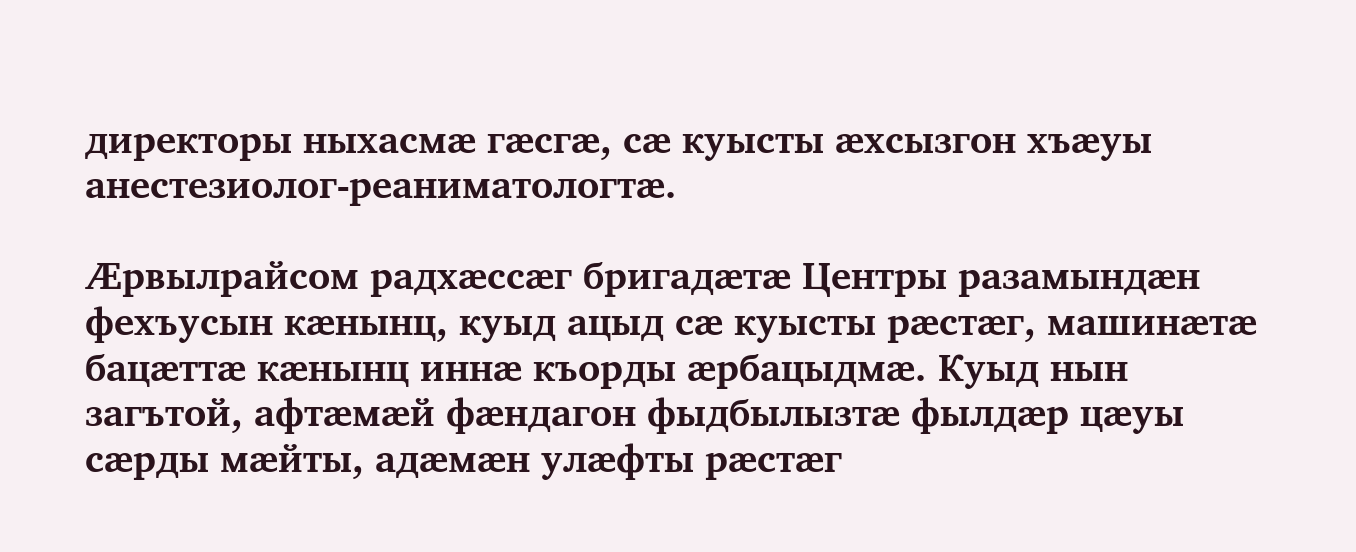директоры ныхасмӕ гӕсгӕ, сӕ куысты ӕхсызгон хъӕуы анестезиолог-реаниматологтӕ.

Ӕрвылрайсом радхӕссӕг бригадӕтӕ Центры разамындӕн фехъусын кӕнынц, куыд ацыд сӕ куысты рӕстӕг, машинӕтӕ бацӕттӕ кӕнынц иннӕ къорды ӕрбацыдмӕ. Куыд нын загътой, афтӕмӕй фӕндагон фыдбылызтӕ фылдӕр цӕуы сӕрды мӕйты, адӕмӕн улӕфты рӕстӕг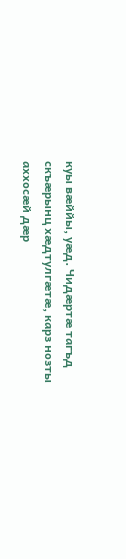куы вӕййы, уӕд. Чидӕртӕ тагъд скъӕрынц хӕдтулгӕтӕ, карз нозты аххосӕй дӕр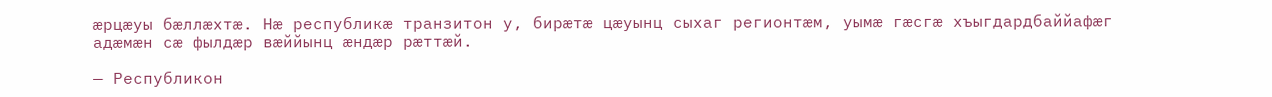ӕрцӕуы бӕллӕхтӕ. Нӕ республикӕ транзитон у, бирӕтӕ цӕуынц сыхаг регионтӕм, уымӕ гӕсгӕ хъыгдардбаййафӕг адӕмӕн сӕ фылдӕр вӕййынц ӕндӕр рӕттӕй.

— Республикон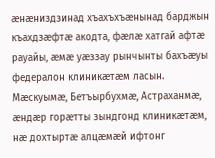ӕнӕниздзинад хъахъхъӕнынад барджын къахдзӕфтӕ акодта, фӕлӕ хатгай афтӕ рауайы, ӕмӕ уӕззау рынчынты бахъӕуы федералон клиникӕтӕм ласын. Мӕскуымӕ, Бетъырбухмӕ, Астраханмӕ, ӕндӕр горӕтты зындгонд клиникӕтӕм, нӕ дохтыртӕ алцӕмӕй ифтонг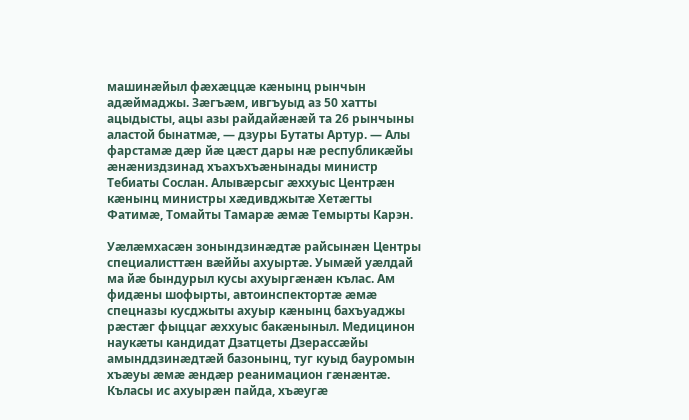машинӕйыл фӕхӕццӕ кӕнынц рынчын адӕймаджы. Зӕгъӕм, ивгъуыд аз 50 хатты ацыдысты, ацы азы райдайӕнӕй та 26 рынчыны аластой бынатмӕ, — дзуры Бутаты Артур. — Алы фарстамӕ дӕр йӕ цӕст дары нӕ республикӕйы ӕнӕниздзинад хъахъхъӕнынады министр Тебиаты Сослан. Алывӕрсыг ӕххуыс Центрӕн кӕнынц министры хӕдивджытӕ Хетӕгты Фатимӕ, Томайты Тамарӕ ӕмӕ Темырты Карэн.

Уӕлӕмхасӕн зонындзинӕдтӕ райсынӕн Центры специалисттӕн вӕййы ахуыртӕ. Уымӕй уӕлдай ма йӕ бындурыл кусы ахуыргӕнӕн кълас. Ам фидӕны шофырты, автоинспектортӕ ӕмӕ спецназы кусджыты ахуыр кӕнынц бахъуаджы рӕстӕг фыццаг ӕххуыс бакӕныныл. Медицинон наукӕты кандидат Дзатцеты Дзерассӕйы амынддзинӕдтӕй базонынц, туг куыд бауромын хъӕуы ӕмӕ ӕндӕр реанимацион гӕнӕнтӕ. Къласы ис ахуырӕн пайда, хъӕугӕ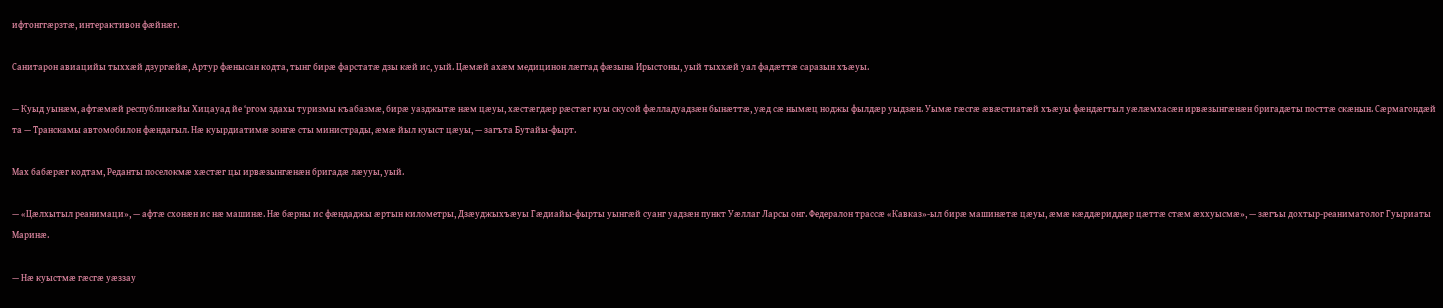ифтонггӕрзтӕ, интерактивон фӕйнӕг.

Санитарон авиацийы тыххӕй дзургӕйӕ, Артур фӕнысан кодта, тынг бирӕ фарстатӕ дзы кӕй ис, уый. Цӕмӕй ахӕм медицинон лӕггад фӕзына Ирыстоны, уый тыххӕй уал фадӕттӕ саразын хъӕуы.

— Куыд уынӕм, афтӕмӕй республикӕйы Хицауад йе ‘ргом здахы туризмы къабазмӕ, бирӕ уазджытӕ нӕм цӕуы, хӕстӕгдӕр рӕстӕг куы скусой фӕлладуадзӕн бынӕттӕ, уӕд сӕ нымӕц ноджы фылдӕр уыдзӕн. Уымӕ гӕсгӕ ӕвӕстиатӕй хъӕуы фӕндӕгтыл уӕлӕмхасӕн ирвӕзынгӕнӕн бригадӕты посттӕ скӕнын. Сӕрмагондӕй та — Транскамы автомобилон фӕндагыл. Нӕ куырдиатимӕ зонгӕ сты министрады, ӕмӕ йыл куыст цӕуы, — загъта Бутайы-фырт.

Мах бабӕрӕг кодтам, Реданты поселокмӕ хӕстӕг цы ирвӕзынгӕнӕн бригадӕ лӕууы, уый.

— «Цӕлхытыл реанимаци», — афтӕ схонӕн ис нӕ машинӕ. Нӕ бӕрны ис фӕндаджы ӕртын километры, Дзӕуджыхъӕуы Гӕдиайы-фырты уынгӕй суанг уадзӕн пункт Уӕллаг Ларсы онг. Федералон трассӕ «Кавказ»-ыл бирӕ машинӕтӕ цӕуы, ӕмӕ кӕддӕриддӕр цӕттӕ стӕм ӕххуысмӕ», — зӕгъы дохтыр-реаниматолог Гуыриаты Маринӕ.

— Нӕ куыстмӕ гӕсгӕ уӕззау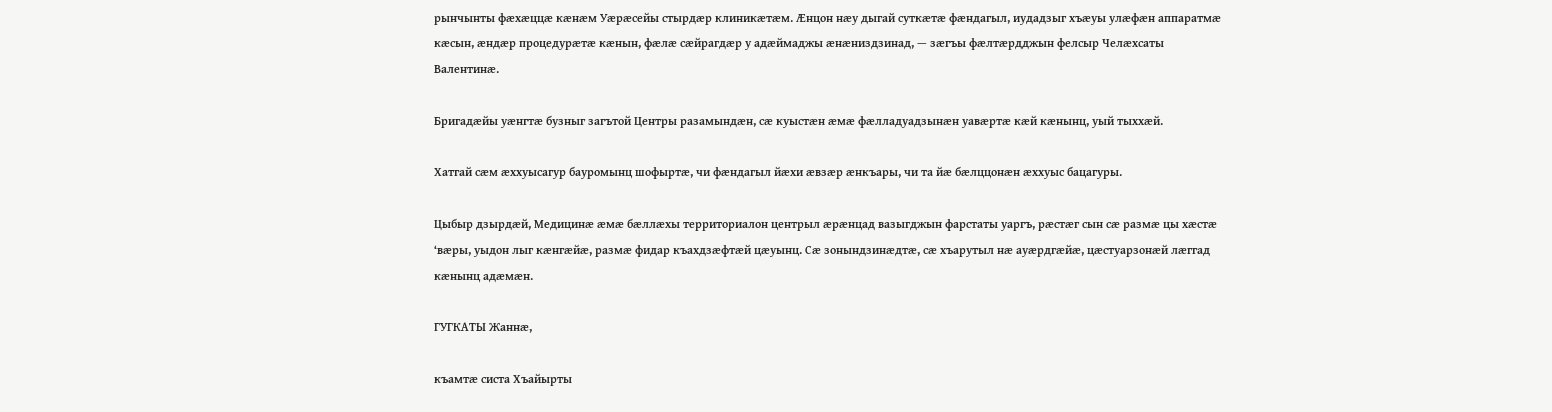рынчынты фӕхӕццӕ кӕнӕм Уӕрӕсейы стырдӕр клиникӕтӕм. Ӕнцон нӕу дыгай суткӕтӕ фӕндагыл, иудадзыг хъӕуы улӕфӕн аппаратмӕ кӕсын, ӕндӕр процедурӕтӕ кӕнын, фӕлӕ сӕйрагдӕр у адӕймаджы ӕнӕниздзинад, — зӕгъы фӕлтӕрдджын фелсыр Челӕхсаты Валентинӕ.

Бригадӕйы уӕнгтӕ бузныг загътой Центры разамындӕн, сӕ куыстӕн ӕмӕ фӕлладуадзынӕн уавӕртӕ кӕй кӕнынц, уый тыххӕй.

Хатгай сӕм ӕххуысагур бауромынц шофыртӕ, чи фӕндагыл йӕхи ӕвзӕр ӕнкъары, чи та йӕ бӕлццонӕн ӕххуыс бацагуры.

Цыбыр дзырдӕй, Медицинӕ ӕмӕ бӕллӕхы территориалон центрыл ӕрӕнцад вазыгджын фарстаты уаргъ, рӕстӕг сын сӕ размӕ цы хӕстӕ ‘вӕры, уыдон лыг кӕнгӕйӕ, размӕ фидар къахдзӕфтӕй цӕуынц. Сӕ зонындзинӕдтӕ, сӕ хъарутыл нӕ ауӕрдгӕйӕ, цӕстуарзонӕй лӕггад кӕнынц адӕмӕн.

ГУГКАТЫ Жаннӕ,

къамтӕ систа Хъайырты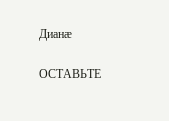Дианӕ

ОСТАВЬТЕ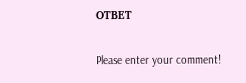ОТВЕТ

Please enter your comment!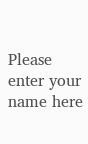Please enter your name here